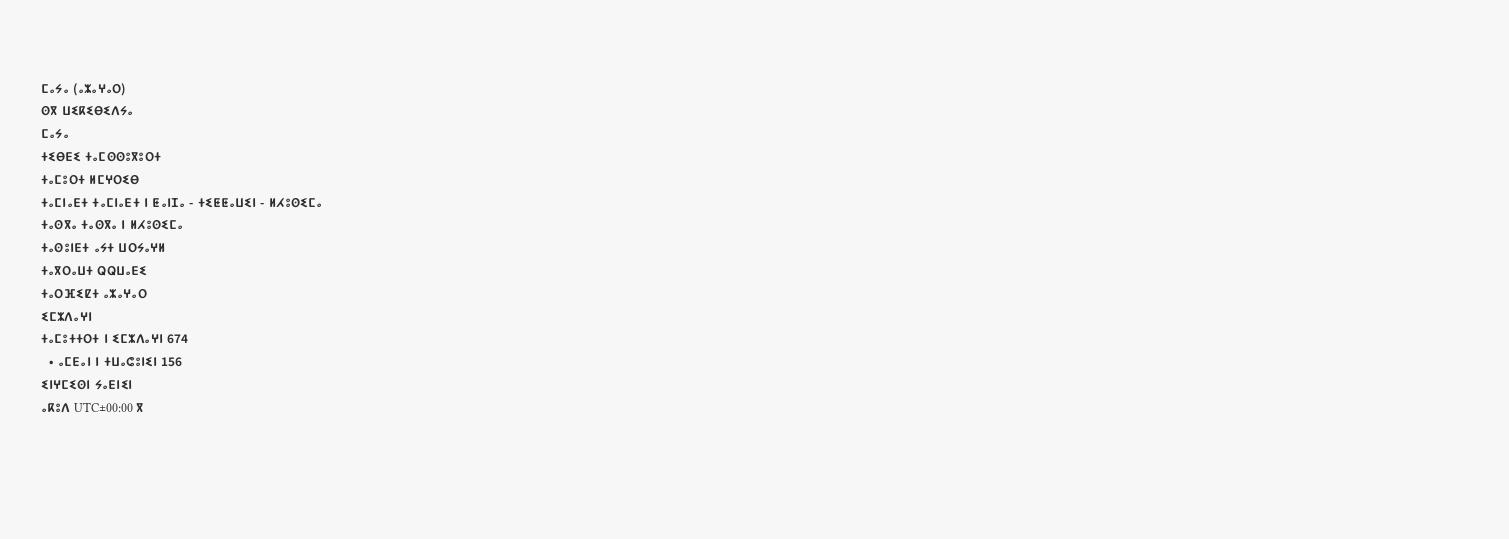ⵎⴰⵢⴰ (ⴰⵣⴰⵖⴰⵔ)
ⵙⴳ ⵡⵉⴽⵉⴱⵉⴷⵢⴰ
ⵎⴰⵢⴰ
ⵜⵉⴱⴹⵉ ⵜⴰⵎⵙⵙⵓⴳⵓⵔⵜ
ⵜⴰⵎⵓⵔⵜ ⵍⵎⵖⵔⵉⴱ
ⵜⴰⵎⵏⴰⴹⵜ ⵜⴰⵎⵏⴰⴹⵜ ⵏ ⵟⴰⵏⵊⴰ - ⵜⵉⵟⵟⴰⵡⵉⵏ - ⵍⵃⵓⵙⵉⵎⴰ
ⵜⴰⵙⴳⴰ ⵜⴰⵙⴳⴰ ⵏ ⵍⵃⵓⵙⵉⵎⴰ
ⵜⴰⵙⵓⵏⴹⵜ ⴰⵢⵜ ⵡⵔⵢⴰⵖⵍ
ⵜⴰⴳⵔⴰⵡⵜ ⵕⵕⵡⴰⴹⵉ
ⵜⴰⵔⴼⵉⵇⵜ ⴰⵣⴰⵖⴰⵔ
ⵉⵎⵣⴷⴰⵖⵏ
ⵜⴰⵎⵓⵜⵜⵔⵜ ⵏ ⵉⵎⵣⴷⴰⵖⵏ 674
  • ⴰⵎⴹⴰⵏ ⵏ ⵜⵡⴰⵛⵓⵏⵉⵏ 156
ⵉⵏⵖⵎⵉⵙⵏ ⵢⴰⴹⵏⵉⵏ
ⴰⴽⵓⴷ UTC±00:00 ⴳ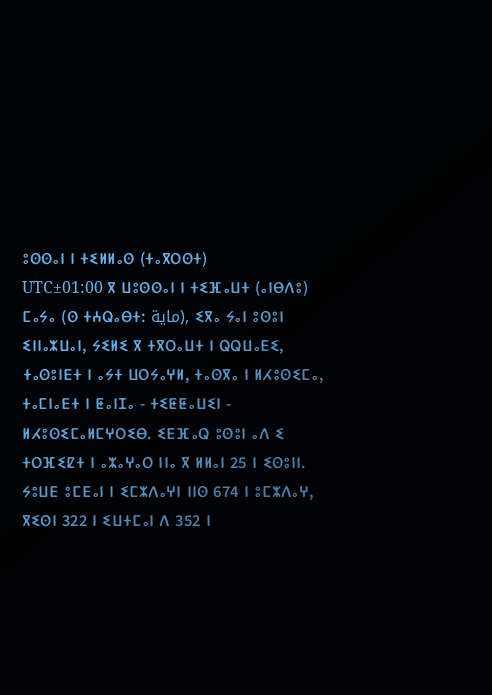ⵓⵙⵙⴰⵏ ⵏ ⵜⵉⵍⵍⴰⵙ (ⵜⴰⴳⵔⵙⵜ)
UTC±01:00 ⴳ ⵡⵓⵙⵙⴰⵏ ⵏ ⵜⵉⴼⴰⵡⵜ (ⴰⵏⴱⴷⵓ)
ⵎⴰⵢⴰ (ⵙ ⵜⵄⵕⴰⴱⵜ: ماية), ⵉⴳⴰ ⵢⴰⵏ ⵓⵙⵓⵏ ⵉⵏⵏⴰⵣⵡⴰⵏ, ⵢⵉⵍⵉ ⴳ ⵜⴳⵔⴰⵡⵜ ⵏ ⵕⵕⵡⴰⴹⵉ, ⵜⴰⵙⵓⵏⴹⵜ ⵏ ⴰⵢⵜ ⵡⵔⵢⴰⵖⵍ, ⵜⴰⵙⴳⴰ ⵏ ⵍⵃⵓⵙⵉⵎⴰ, ⵜⴰⵎⵏⴰⴹⵜ ⵏ ⵟⴰⵏⵊⴰ - ⵜⵉⵟⵟⴰⵡⵉⵏ - ⵍⵃⵓⵙⵉⵎⴰⵍⵎⵖⵔⵉⴱ. ⵉⴹⴼⴰⵕ ⵓⵙⵓⵏ ⴰⴷ ⵉ ⵜⵔⴼⵉⵇⵜ ⵏ ⴰⵣⴰⵖⴰⵔ ⵏⵏⴰ ⴳ ⵍⵍⴰⵏ 25 ⵏ ⵉⵙⵓⵏⵏ. ⵢⵓⵡⴹ ⵓⵎⴹⴰⵏ ⵏ ⵉⵎⵣⴷⴰⵖⵏ ⵏⵏⵙ 674 ⵏ ⵓⵎⵣⴷⴰⵖ, ⴳⵉⵙⵏ 322 ⵏ ⵉⵡⵜⵎⴰⵏ ⴷ 352 ⵏ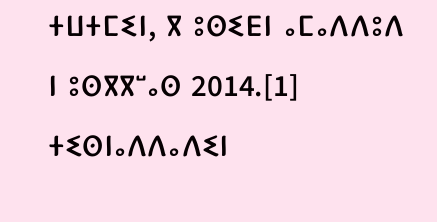ⵜⵡⵜⵎⵉⵏ, ⴳ ⵓⵙⵉⴹⵏ ⴰⵎⴰⴷⴷⵓⴷ ⵏ ⵓⵙⴳⴳⵯⴰⵙ 2014.[1]
ⵜⵉⵙⵏⴰⴷⴷⴰⴷⵉⵏ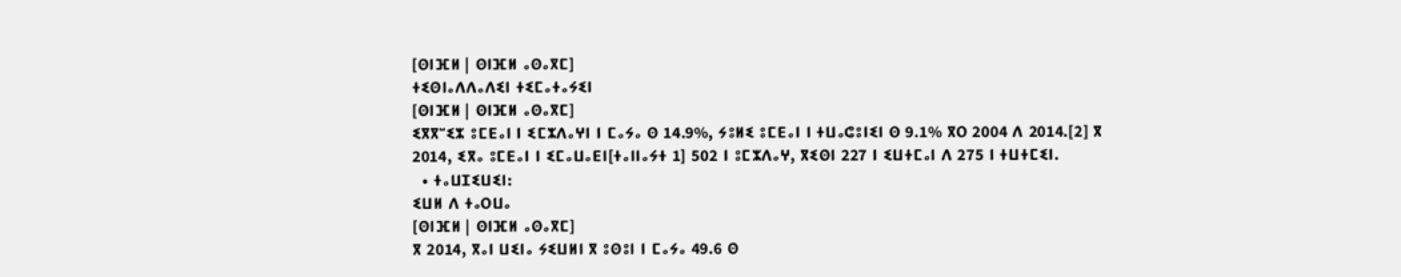[ⵙⵏⴼⵍ | ⵙⵏⴼⵍ ⴰⵙⴰⴳⵎ]
ⵜⵉⵙⵏⴰⴷⴷⴰⴷⵉⵏ ⵜⵉⵎⴰⵜⴰⵢⵉⵏ
[ⵙⵏⴼⵍ | ⵙⵏⴼⵍ ⴰⵙⴰⴳⵎ]
ⵉⴳⴳⵯⵉⵣ ⵓⵎⴹⴰⵏ ⵏ ⵉⵎⵣⴷⴰⵖⵏ ⵏ ⵎⴰⵢⴰ ⵙ 14.9%, ⵢⵓⵍⵉ ⵓⵎⴹⴰⵏ ⵏ ⵜⵡⴰⵛⵓⵏⵉⵏ ⵙ 9.1% ⴳⵔ 2004 ⴷ 2014.[2] ⴳ 2014, ⵉⴳⴰ ⵓⵎⴹⴰⵏ ⵏ ⵉⵎⴰⵡⴰⴹⵏ[ⵜⴰⵏⵏⴰⵢⵜ 1] 502 ⵏ ⵓⵎⵣⴷⴰⵖ, ⴳⵉⵙⵏ 227 ⵏ ⵉⵡⵜⵎⴰⵏ ⴷ 275 ⵏ ⵜⵡⵜⵎⵉⵏ.
  • ⵜⴰⵡⵊⵉⵡⵉⵏ:
ⵉⵡⵍ ⴷ ⵜⴰⵔⵡⴰ
[ⵙⵏⴼⵍ | ⵙⵏⴼⵍ ⴰⵙⴰⴳⵎ]
ⴳ 2014, ⴳⴰⵏ ⵡⵉⵏⴰ ⵢⵉⵡⵍⵏ ⴳ ⵓⵙⵓⵏ ⵏ ⵎⴰⵢⴰ 49.6 ⵙ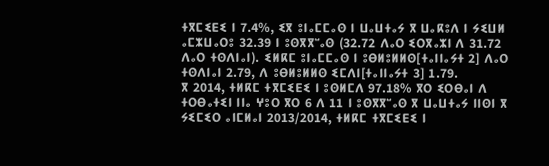ⵜⴳⵎⵉⴹⵉ ⵏ 7.4%, ⵉⴳ ⵓⵏⴰⵎⵎⴰⵙ ⵏ ⵡⴰⵡⵜⴰⵢ ⴳ ⵡⴰⴽⵓⴷ ⵏ ⵢⵉⵡⵍ ⴰⵎⵣⵡⴰⵔⵓ 32.39 ⵏ ⵓⵙⴳⴳⵯⴰⵙ (32.72 ⴷⴰⵔ ⵉⵔⴳⴰⵣⵏ ⴷ 31.72 ⴷⴰⵔ ⵜⵙⴷⵏⴰⵏ). ⵉⵍⴽⵎ ⵓⵏⴰⵎⵎⴰⵙ ⵏ ⵓⴱⵍⵓⵍⵍⵙ[ⵜⴰⵏⵏⴰⵢⵜ 2] ⴷⴰⵔ ⵜⵙⴷⵏⴰⵏ 2.79, ⴷ ⵓⴱⵍⵓⵍⵍⵙ ⵉⵎⴷⵏ[ⵜⴰⵏⵏⴰⵢⵜ 3] 1.79.
ⴳ 2014, ⵜⵍⴽⵎ ⵜⴳⵎⵉⴹⵉ ⵏ ⵓⵙⵍⵎⴷ 97.18% ⴳⵔ ⵉⵔⴱⴰⵏ ⴷ ⵜⵔⴱⴰⵜⵉⵏ ⵏⵏⴰ ⵖⵓⵔ ⴳⵔ 6 ⴷ 11 ⵏ ⵓⵙⴳⴳⵯⴰⵙ ⴳ ⵡⴰⵡⵜⴰⵢ ⵏⵏⵙⵏ ⴳ ⵢⵉⵎⵉⵔ ⴰⵏⵎⵍⴰⵏ 2013/2014, ⵜⵍⴽⵎ ⵜⴳⵎⵉⴹⵉ ⵏ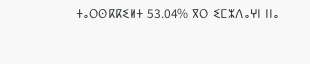ⵜⴰⵔⵙⴽⴽⵉⵍⵜ 53.04% ⴳⵔ ⵉⵎⵣⴷⴰⵖⵏ ⵏⵏⴰ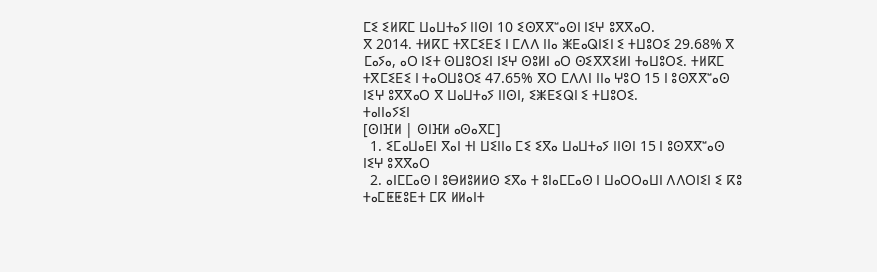ⵎⵉ ⵉⵍⴽⵎ ⵡⴰⵡⵜⴰⵢ ⵏⵏⵙⵏ 10 ⵉⵙⴳⴳⵯⴰⵙⵏ ⵏⵉⵖ ⵓⴳⴳⴰⵔ.
ⴳ 2014. ⵜⵍⴽⵎ ⵜⴳⵎⵉⴹⵉ ⵏ ⵎⴷⴷ ⵏⵏⴰ ⵥⴹⴰⵕⵏⵉⵏ ⵉ ⵜⵡⵓⵔⵉ 29.68% ⴳ ⵎⴰⵢⴰ, ⴰⵔ ⵏⵉⵜ ⵙⵡⵓⵔⵉⵏ ⵏⵉⵖ ⵙⵓⵍⵏ ⴰⵔ ⵙⵉⴳⴳⵉⵍⵏ ⵜⴰⵡⵓⵔⵉ. ⵜⵍⴽⵎ ⵜⴳⵎⵉⴹⵉ ⵏ ⵜⴰⵔⵡⵓⵔⵉ 47.65% ⴳⵔ ⵎⴷⴷⵏ ⵏⵏⴰ ⵖⵓⵔ 15 ⵏ ⵓⵙⴳⴳⵯⴰⵙ ⵏⵉⵖ ⵓⴳⴳⴰⵔ ⴳ ⵡⴰⵡⵜⴰⵢ ⵏⵏⵙⵏ, ⵉⵥⴹⵉⵕⵏ ⵉ ⵜⵡⵓⵔⵉ.
ⵜⴰⵏⵏⴰⵢⵉⵏ
[ⵙⵏⴼⵍ | ⵙⵏⴼⵍ ⴰⵙⴰⴳⵎ]
  1. ⵉⵎⴰⵡⴰⴹⵏ ⴳⴰⵏ ⵜⵏ ⵡⵉⵏⵏⴰ ⵎⵉ ⵉⴳⴰ ⵡⴰⵡⵜⴰⵢ ⵏⵏⵙⵏ 15 ⵏ ⵓⵙⴳⴳⵯⴰⵙ ⵏⵉⵖ ⵓⴳⴳⴰⵔ
  2. ⴰⵏⵎⵎⴰⵙ ⵏ ⵓⴱⵍⵓⵍⵍⵙ ⵉⴳⴰ ⵜ ⵓⵏⴰⵎⵎⴰⵙ ⵏ ⵡⴰⵔⵔⴰⵡⵏ ⴷⴷⵔⵏⵉⵏ ⵉ ⴽⵓ ⵜⴰⵎⵟⵟⵓⴹⵜ ⵎⴽ ⵍⵍⴰⵏⵜ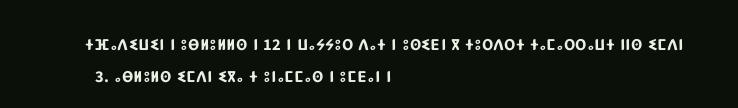ⵜⴼⴰⴷⵉⵡⵉⵏ ⵏ ⵓⴱⵍⵓⵍⵍⵙ ⵏ 12 ⵏ ⵡⴰⵢⵢⵓⵔ ⴷⴰⵜ ⵏ ⵓⵙⵉⴹⵏ ⴳ ⵜⵓⵔⴷⵔⵜ ⵜⴰⵎⴰⵔⵔⴰⵡⵜ ⵏⵏⵙ ⵉⵎⴷⵏ
  3. ⴰⴱⵍⵓⵍⵙ ⵉⵎⴷⵏ ⵉⴳⴰ ⵜ ⵓⵏⴰⵎⵎⴰⵙ ⵏ ⵓⵎⴹⴰⵏ ⵏ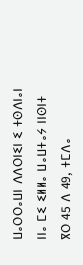ⵡⴰⵔⵔⴰⵡⵏ ⴷⴷⵔⵏⵉⵏ ⵉ ⵜⵙⴷⵏⴰⵏ ⵏⵏⴰ ⵎⵉ ⵉⵍⵍⴰ ⵡⴰⵡⵜⴰⵢ ⵏⵏⵙⵏⵜ ⴳⵔ 45 ⴷ 49, ⵜⵎⴷⴰ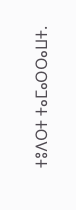ⵜⵓⴷⵔⵜ ⵜⴰⵎⴰⵔⵔⴰⵡⵜ.